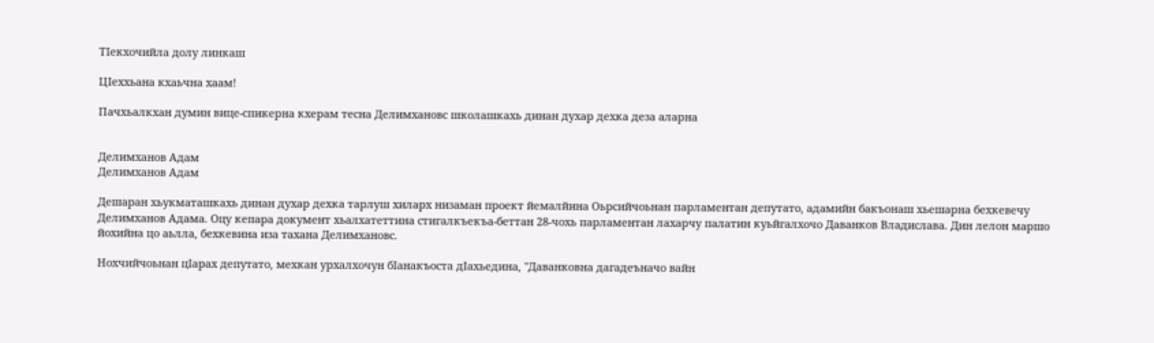ТIекхочийла долу линкаш

ЦIеххьана кхаьчна хаам!

Пачхьалкхан думин вице-спикерна кхерам тесна Делимхановс школашкахь динан духар дехка деза аларна


Делимханов Адам
Делимханов Адам

Дешаран хьукматашкахь динан духар дехка тарлуш хиларх низаман проект йемалйина Оьрсийчоьнан парламентан депутато, адамийн бакъонаш хьешарна бехкевечу Делимханов Адама. Оцу кепара документ хьалхатеттина стигалкъекъа-беттан 28-чохь парламентан лахарчу палатин куьйгалхочо Даванков Владислава. Дин лелон маршо йохийна цо аьлла, бехкевина иза тахана Делимхановс.

Нохчийчоьнан цIарах депутато, мехкан урхалхочун бIанакъоста дIахьедина, "Даванковна дагадеъначо вайн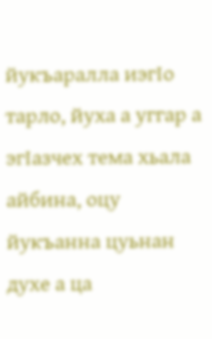йукъаралла иэгIо тарло, йуха а уггар а эгIазчех тема хьала айбина, оцу йукъанна цуьнан духе а ца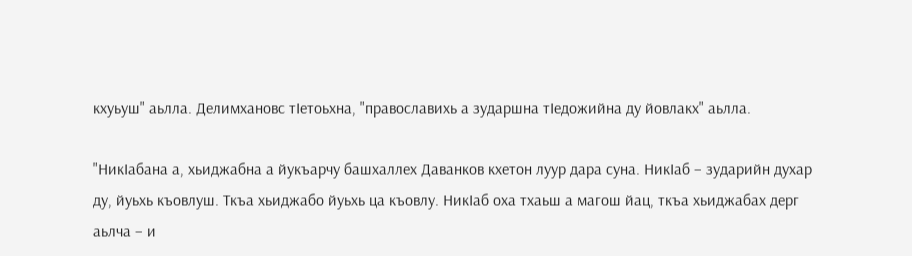кхуьуш" аьлла. Делимхановс тIетоьхна, "православихь а зударшна тIедожийна ду йовлакх" аьлла.

"НикIабана а, хьиджабна а йукъарчу башхаллех Даванков кхетон луур дара суна. НикIаб – зударийн духар ду, йуьхь къовлуш. Ткъа хьиджабо йуьхь ца къовлу. НикIаб оха тхаьш а магош йац, ткъа хьиджабах дерг аьлча – и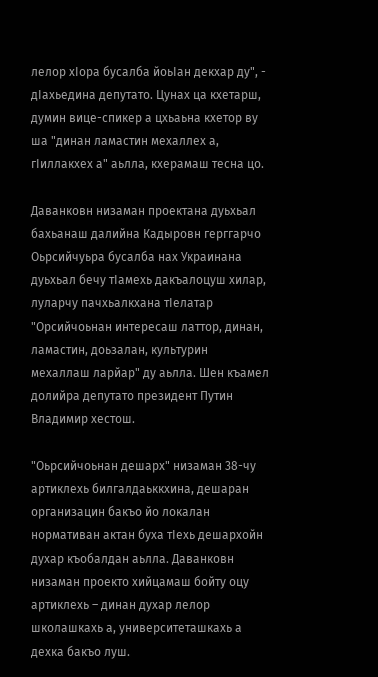лелор хIора бусалба йоьIан декхар ду", - дIахьедина депутато. Цунах ца кхетарш, думин вице-спикер а цхьаьна кхетор ву ша "динан ламастин мехаллех а, гIиллакхех а" аьлла, кхерамаш тесна цо.

Даванковн низаман проектана дуьхьал бахьанаш далийна Кадыровн герггарчо Оьрсийчуьра бусалба нах Украинана дуьхьал бечу тIамехь дакъалоцуш хилар, луларчу пачхьалкхана тIелатар "Орсийчоьнан интересаш латтор, динан, ламастин, доьзалан, культурин мехаллаш ларйар" ду аьлла. Шен къамел долийра депутато президент Путин Владимир хестош.

"Оьрсийчоьнан дешарх" низаман 38-чу артиклехь билгалдаьккхина, дешаран организацин бакъо йо локалан нормативан актан буха тIехь дешархойн духар къобалдан аьлла. Даванковн низаман проекто хийцамаш бойту оцу артиклехь – динан духар лелор школашкахь а, университеташкахь а дехка бакъо луш.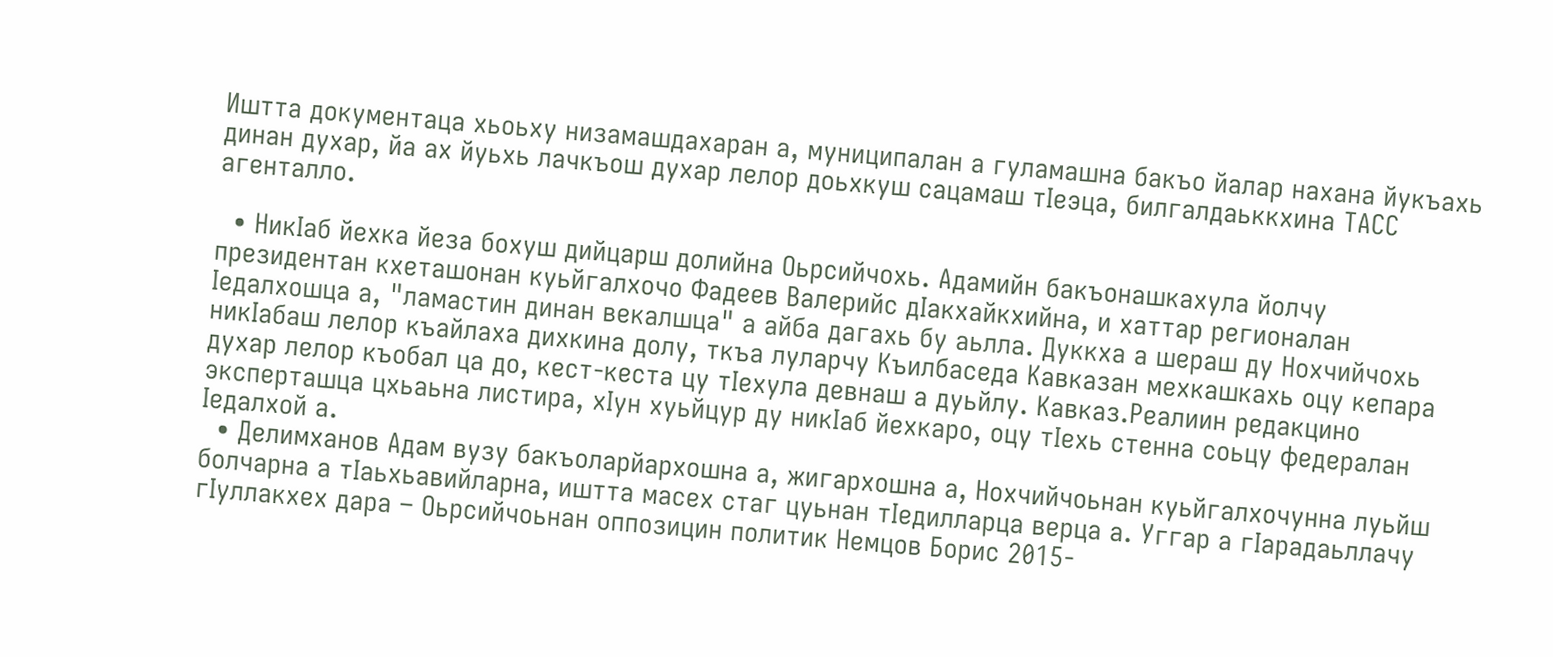Иштта документаца хьоьху низамашдахаран а, муниципалан а гуламашна бакъо йалар нахана йукъахь динан духар, йа ах йуьхь лачкъош духар лелор доьхкуш сацамаш тIеэца, билгалдаьккхина ТАСС агенталло.

  • НикIаб йехка йеза бохуш дийцарш долийна Оьрсийчохь. Адамийн бакъонашкахула йолчу президентан кхеташонан куьйгалхочо Фадеев Валерийс дIакхайкхийна, и хаттар регионалан Iедалхошца а, "ламастин динан векалшца" а айба дагахь бу аьлла. Дуккха а шераш ду Нохчийчохь никIабаш лелор къайлаха дихкина долу, ткъа луларчу Къилбаседа Кавказан мехкашкахь оцу кепара духар лелор къобал ца до, кест-кеста цу тIехула девнаш а дуьйлу. Кавказ.Реалиин редакцино эксперташца цхьаьна листира, хIун хуьйцур ду никIаб йехкаро, оцу тIехь стенна соьцу федералан Iедалхой а.
  • Делимханов Адам вузу бакъоларйархошна а, жигархошна а, Нохчийчоьнан куьйгалхочунна луьйш болчарна а тIаьхьавийларна, иштта масех стаг цуьнан тIедилларца верца а. Уггар а гIарадаьллачу гIуллакхех дара – Оьрсийчоьнан оппозицин политик Немцов Борис 2015-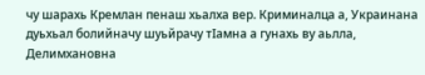чу шарахь Кремлан пенаш хьалха вер. Криминалца а, Украинана дуьхьал болийначу шуьйрачу тIамна а гунахь ву аьлла, Делимхановна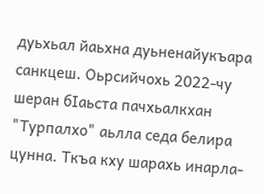дуьхьал йаьхна дуьненайукъара санкцеш. Оьрсийчохь 2022-чу шеран бIаьста пачхьалкхан "Турпалхо" аьлла седа белира цунна. Ткъа кху шарахь инарла-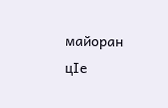майоран цIе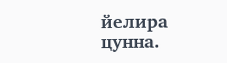йелира цунна.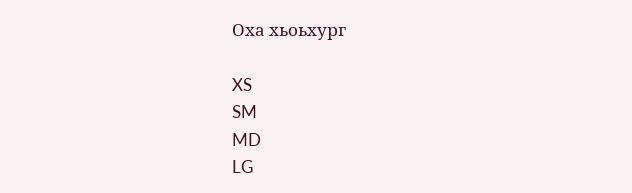Оха хьоьхург

XS
SM
MD
LG